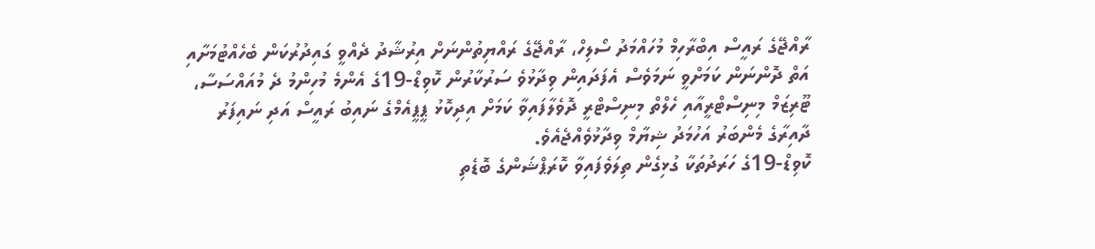ރާއްޖޭގެ ރައީސް އިބްރާހިމް މުހައްމަދު ސޯލިހް، ރާއްޖޭގެ ރައްޔިތުންނަށް އިރުޝާދު ދެއްވީ ގައިދުރުކަން ބެހެއްޓުމަށާއި އަތް ދޮންނަން ކަމަށްވީ ނަމަވެސް އެފަދައިން ވިދާޅުވެ ސަރުކާރުން ކޮވިޑް-19ގެ އެންމެ މުހިންމު ދެ މުއައްސަސާ، ޓޫރިޒަމް މިނިސްޓްރީއާއި ހެލްތް މިނިސްޓްރީ ދޮވެލާފައިވާ ކަމަށް އިދިކޮޅު ޕީޕީއެމްގެ ނައިބު ރައީސް އަދި ނައިފަރު ދާއިރާގެ މެންބަރު އަހުމަދު ޝިޔާމް ވިދާޅުވެއްޖެއެވެ.
ކޮވިޑް-19ގެ ހަރަދުތަކާ ގުޅިގެން ތިލަވެފައިވާ ކޮރަޕްޝަންގެ ބޮޑެތި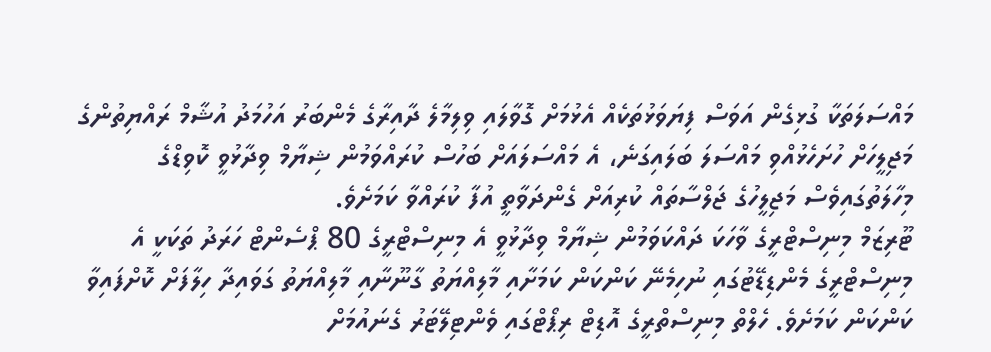މައްސަލަތަކާ ގުޅިގެން އަވަސް ފިޔަވަޅުތަކެއް އެޅުމަށް ގޮވާލައި ވިލިމާލެ ދާއިރާގެ މެންބަރު އަހުމަދު އުޝާމް ރައްޔިތުންގެ މަޖިލީހަށް ހުށަހެޅުއްވި މައްސަލަ ބަލައިގަނެ، އެ މައްސަލައަށް ބަހުސް ކުރައްވަމުން ޝިޔާމް ވިދާޅުވީ ކޮވިޑްގެ މިހާލަތުގައިވެސް މަޖިލީހުގެ ޖަލްސާތައް ކުރިއަށް ގެންދަވާތީ އުފާ ކުރައްވާ ކަމަށެވެ.
ޓޫރިޒަމް މިނިސްޓްރީގެ ވާހަކަ ދައްކަވަމުން ޝިޔާމް ވިދާޅުވީ އެ މިނިސްޓްރީގެ 80 ޕްސެންޓް ހަރަދު ތަކަކީ އެ މިނިސްޓްރީގެ މެންޑިޑޭޓުގައި ނުހިމެނޭ ކަންކަން ކަމަށާއި މާލިއްޔަތު ގާނޫނާއި މާލިއްޔަތު ގަވައިދާ ހިލާފަށް ކޮށްފައިވާ ކަންކަން ކަމަށެވެ. ހެލްތް މިނިސްތްރީގެ އޮޑިޓް ރިޕޯޓްގައި ވެންޓިލޭޓަރު ގެނައުމަށް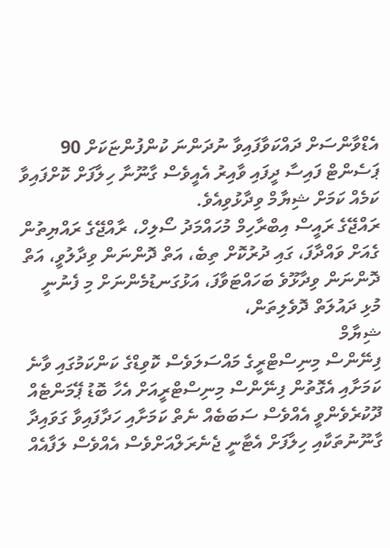އެޑްވާންސަށް ދައްކަވާފައިވާ ނުދަންނަ ކުންފުންޏަކަށް 90 ޕަސެންޓް ފައިސާ ދީފައި ވާއިރު އެއީވެސް ގާނޫނާ ހިލާފަށް ކޮށްފައިވާ ކަމެއް ކަމަށް ޝިޔާމް ވިދާޅުވިއެވެ.
ރައްޖޭގެ ރައީސް އިބްރާހިމް މުހައްމަދު ސޯލިހް، ރާއްޖޭގެ ރައްޔިތުން ގެއަށް ވައްދާފަ، ގައި ދުރުކޮށް ތިބެ، އަތް ދޮންނަން ވިދާލުވީ، އަތް ދޮންނަން ވިދާޅޫވެ ބަހައްޓަވާފަ، އަޅުގަނޑުމެންނަށް މި ފެނުނީ މުޅި ދައުލަތް ދޮވެލިތަން،
ޝިޔާމް
ފިނޭންސް މިނިސްޓްރީގެ މައްސަލަވެސް ކޮވިޑްގެ ކަންކަމުގައި ވާނެ ކަމަށާއި އެގޮތުން ފިނޭންސް މިނިސްޓްރީއަށް އެހާ ބޮޑު ޕޭމަންޓެއް ދޫކުރެވެންވީ އެއްވެސް ސަބަބެއް ނެތް ކަމަށާއި ހަދާފައިވާ ގަވައިދާ ގާނޫނުތަކާއި ހިލާފަށް އެޓާނީ ޖެނެރަލްއަށްވެސް އެއްވެސް ލަފާއެއް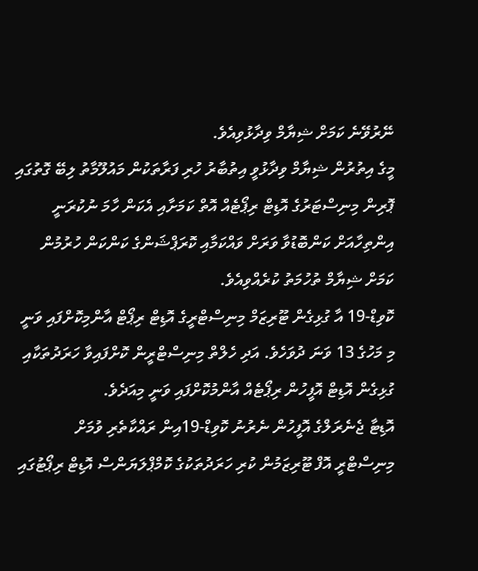ނޭރުވޭނެ ކަމަށް ޝިޔާމް ވިދާޅުވިއެވެ.
މީގެ އިތުރުން ޝިޔާމް ވިދާޅުވީ އިތުބާރު ހުރި ފަރާތަކުން މައުލޫމާތު ލިބޭ ގޮތުގައި ޕޮރިން މިނިސްޓަރުގެ އޮޑިޓް ރިޕޯޓެއް އޮތް ކަމަށާއި އެކަން ހާމަ ނުކުރަނީ އިންތިހާއަށް ކަންބޮޑުވާ ވަރަށް ވައްކަމާއި ކޮރަޕްޝަންގެ ކަންކަން ހުރުމުން ކަމަށް ޝިޔާމް ތުހުމަތު ކުރެއްވިއެވެ.
ކޮވިޑް-19 އާ ގުޅިގެން ޓޫރިޒަމް މިނިސްޓްރީގެ އޮޑިޓް ރިޕޯޓް އާންމިކޮށްފައި ވަނީ މި މަހުގެ 13 ވަނަ ދުވަހެވެ. އަދި ހެލްތް މިނިސްޓްރީން ކޮށްފައިވާ ހަރަދުތަކާއި ގުޅިގެން އޮޑިޓް އޮފީހުން ރިޕޯޓެއް އާންމުކޮށްފައި ވަނީ މިއަދެވެ.
އޮޑިޓާ ޖެނެރަލްގެ އޮފީހުން ނެރުނު ކޮވިޑް-19އިން ރައްކާތެރި ވުމަށް މިނިސްޓްރީ އޮފް ޓޫރިޒަމުން ކުރި ހަރަދުތަކުގެ ކޮމްޕްލަޔަންސް އޮޑިޓް ރިޕޯޓުގައި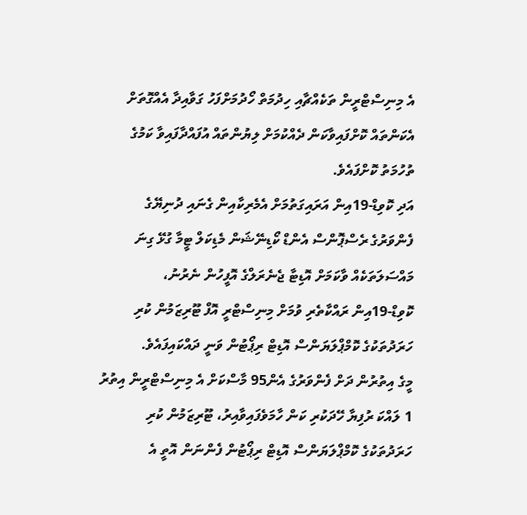އެ މިނިސްޓްރީން ތަކެއްޗާއި ހިދުމަތް ހޯދުމަށްފަހު ގަވާއިދާ އެއްގޮތަށް އެކަންތައް ކޮށްފައިވާކަން ދެއްކުމަށް ލިޔުންތައް އުފައްދާފައިވާ ކަމުގެ ތުހުމަތު ކޮށްފައެވެ.
އަދި ކޮވިޑް-19އިން އަރައިގަތުމަށް އެމެރިކާއިން ގެނައި ދުނިޔޭގެ ފެންވަރުގެ ރެސްޕޮންސް އެންޑް ކޯޑިނޭޝަން މެޑިކަލް ޓީމާ ގުޅޭ ގިނަ މައްސަލަތަކެއް ވާކަމަށް އޮޑިޓާ ޖެނެރަލްގެ އޮފީހުން ނެރުނު، ކޮވިޑް-19އިން ރައްކާތެރި ވުމަށް މިނިސްޓްރީ އޮފް ޓޫރިޒަމުން ކުރި ހަރަދުތަކުގެ ކޮމްޕްލަޔަންސް އޮޑިޓް ރިޕޯޓުން ވަނީ ދައްކައިފައެވެ.
މީގެ އިތުރުން ދަށް ފެންވަރުގެ އެން95 މާސްކަށް އެ މިނިސްޓްރީން އިތުރު 1 ލައްކަ ރުފިޔާ ހޭދަކުރި ކަން ހާމަވެފައިވާއިރު، ޓޫރިޒަމުން ކުރި ހަރަދުތަކުގެ ކޮމްޕްލަޔަންސް އޮޑިޓް ރިޕޯޓުން ފެންނަން އޮތީ އެ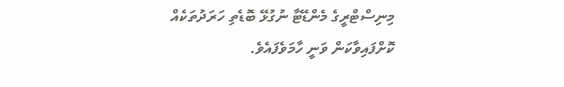މިނިސްޓްރީގެ މެންޑޭޓާ ނުގުޅޭ ބޮޑެތި ހަރަދުތަކެއް ކޮށްފައިވާކަން ވަނީ ހާމަވެފައެވެ.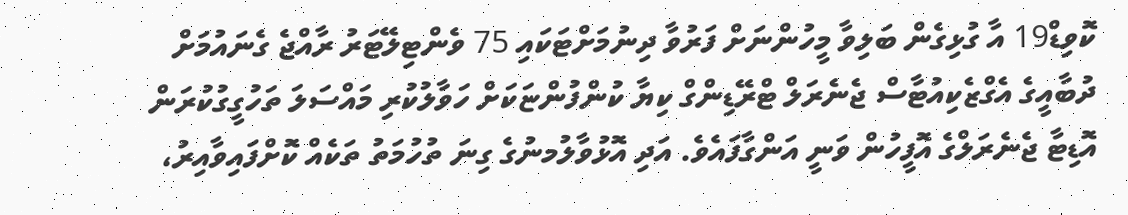ކޮވިޑް19 އާ ގުޅިގެން ބަލިވާ މީހުންނަށް ފަރުވާ ދިނުމަށްޓަކައި 75 ވެންޓިލޭޓަރު ރާއްޖެ ގެނައުމަށް ދުބާއީގެ އެގްޒެކިއުޓާސް ޖެނެރަލް ޓްރޭޑިންގް ކިޔާ ކުންފުންޏަކަށް ހަވާލުކުރި މައްސަލަ ތަހުގީގުކުރަން އޮޑިޓާ ޖެނެރަލްގެ އޮފީހުން ވަނީ އަންގާފައެވެ. އަދި އޮޅުވާލުމނުގެ ގިނަ ތުހުމަތު ތަކެއް ކޮށްފައިވާއިރު،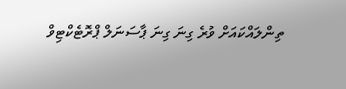ތިންލައްކައަށް ވުރެ ގިނަ ގިނަ ޕާސަނަލް ޕްރޮޓެކްޓިވް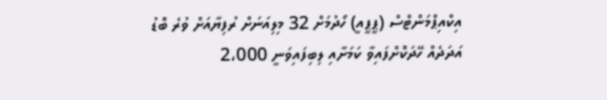އިކްއިޕްމަންޓްސް (ޕީޕީއީ) ހޯދުމަށް 32 މިލިއަނަށް ރުފިޔާއަށް ވުރެ ބޮޑު އަދަދެއް ހޭދަކޮށްފައިވާ ކަމަށާއި ލިބިފައިވަނީ 2،000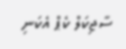ސާޖިކަލް ކެޕް އެކަނި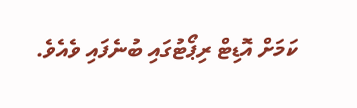ކަމަށް އޮޑިޓް ރިޕޯޓުގައި ބުނެފައި ވެއެވެ.